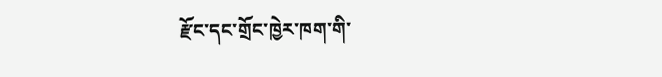རྫོང་དང་གྲོང་ཁྱེར་ཁག་གི་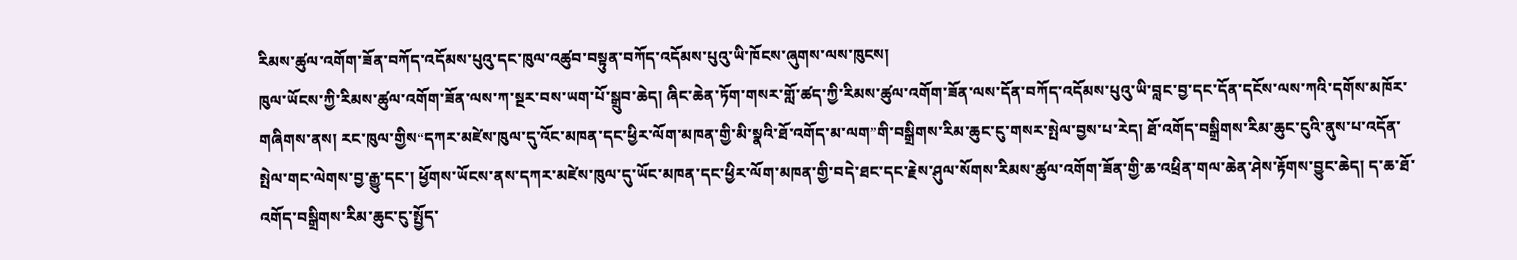རིམས་ཚུལ་འགོག་ཟོན་བཀོད་འདོམས་པུའུ་དང་ཁུལ་འཚུབ་བསྟུན་བཀོད་འདོམས་པུའུ་ཡི་ཁོངས་ཞུགས་ལས་ཁུངས།
ཁུལ་ཡོངས་ཀྱི་རིམས་ཚུལ་འགོག་ཟོན་ལས་ཀ་སྔར་བས་ཡག་པོ་སྒྲུབ་ཆེད། ཞིང་ཆེན་ཏོག་གསར་གློ་ཚད་ཀྱི་རིམས་ཚུལ་འགོག་ཟོན་ལས་དོན་བཀོད་འདོམས་པུའུ་ཡི་བླང་བྱ་དང་དོན་དངོས་ལས་ཀའི་དགོས་མཁོར་གཞིགས་ནས། རང་ཁུལ་གྱིས“དཀར་མཛེས་ཁུལ་དུ་འོང་མཁན་དང་ཕྱིར་ལོག་མཁན་གྱི་མི་སྣའི་ཐོ་འགོད་མ་ལག”གི་བསྒྲིགས་རིམ་ཆུང་ངུ་གསར་སྤེལ་བྱས་པ་རེད། ཐོ་འགོད་བསྒྲིགས་རིམ་ཆུང་ངུའི་ནུས་པ་འདོན་སྤེལ་གང་ལེགས་བྱ་རྒྱུ་དང་། ཕྱོགས་ཡོངས་ནས་དཀར་མཛེས་ཁུལ་དུ་ཡོང་མཁན་དང་ཕྱིར་ལོག་མཁན་གྱི་བདེ་ཐང་དང་རྗེས་ཤུལ་སོགས་རིམས་ཚུལ་འགོག་ཟོན་གྱི་ཆ་འཕྲིན་གལ་ཆེན་ཤེས་རྟོགས་བྱུང་ཆེད། ད་ཆ་ཐོ་འགོད་བསྒྲིགས་རིམ་ཆུང་ངུ་སྤྱོད་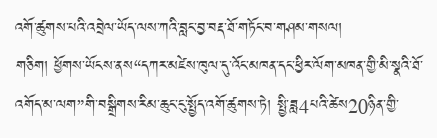འགོ་ཚུགས་པའི་འབྲེལ་ཡོད་ལས་ཀའི་བླང་བྱ་བརྡ་ཐོ་གཏོང་བ་གཤམ་གསལ།
གཅིག། ཕྱོགས་ཡོངས་ནས“དཀར་མཛེས་ཁུལ་དུ་འོང་མཁན་དང་ཕྱིར་ལོག་མཁན་གྱི་མི་སྣའི་ཐོ་འགོད་མ་ལག”གི་བསྒྲིགས་རིམ་ཆུང་ངུ་སྤྱོད་འགོ་ཚུགས་ཏེ། སྤྱི་ཟླ4པའི་ཚེས20ཉིན་གྱི་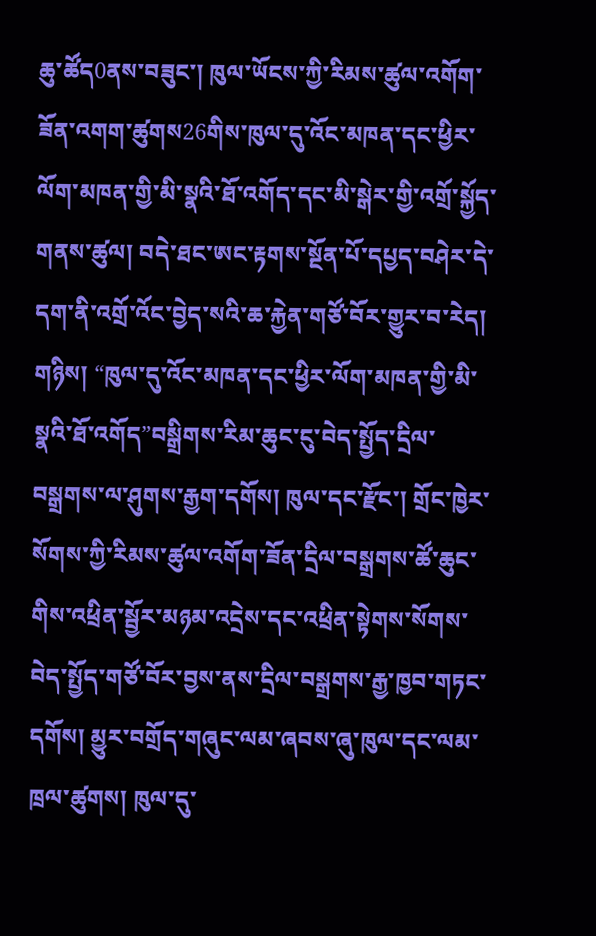ཆུ་ཚོད0ནས་བཟུང་། ཁུལ་ཡོངས་ཀྱི་རིམས་ཚུལ་འགོག་ཟོན་འགག་ཚུགས26གིས་ཁུལ་དུ་འོང་མཁན་དང་ཕྱིར་ལོག་མཁན་གྱི་མི་སྣའི་ཐོ་འགོད་དང་མི་སྒེར་གྱི་འགྲོ་སྐྱོད་གནས་ཚུལ། བདེ་ཐང་ཨང་རྟགས་སྔོན་པོ་དཔྱད་བཤེར་དེ་དག་ནི་འགྲོ་འོང་བྱེད་སའི་ཆ་རྐྱེན་གཙོ་བོར་གྱུར་བ་རེད།
གཉིས། “ཁུལ་དུ་འོང་མཁན་དང་ཕྱིར་ལོག་མཁན་གྱི་མི་སྣའི་ཐོ་འགོད”བསྒྲིགས་རིམ་ཆུང་ངུ་བེད་སྤྱོད་དྲིལ་བསྒྲགས་ལ་ཤུགས་རྒྱག་དགོས། ཁུལ་དང་རྫོང་། གྲོང་ཁྱེར་སོགས་ཀྱི་རིམས་ཚུལ་འགོག་ཟོན་དྲིལ་བསྒྲགས་ཚོ་ཆུང་གིས་འཕྲིན་སྦྱོར་མཉམ་འདྲེས་དང་འཕྲིན་སྟེགས་སོགས་བེད་སྤྱོད་གཙོ་བོར་བྱས་ནས་དྲིལ་བསྒྲགས་རྒྱ་ཁྱབ་གཏང་དགོས། མྱུར་བགྲོད་གཞུང་ལམ་ཞབས་ཞུ་ཁུལ་དང་ལམ་ཁྲལ་ཚུགས། ཁུལ་དུ་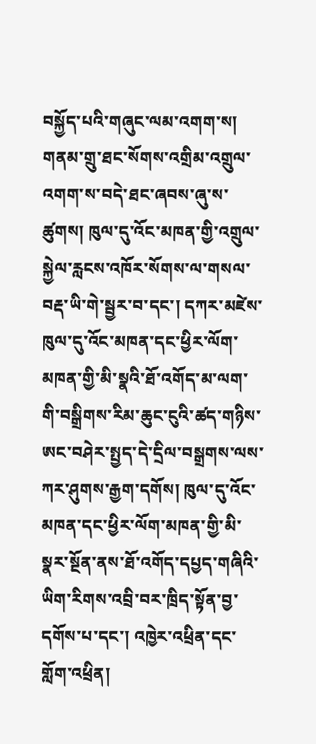བསྐྱོད་པའི་གཞུང་ལམ་འགག་ས། གནམ་གྲུ་ཐང་སོགས་འགྲིམ་འགྲུལ་འགག་ས་བདེ་ཐང་ཞབས་ཞུ་ས་ཚུགས། ཁུལ་དུ་འོང་མཁན་གྱི་འགྲུལ་སྐྱེལ་རླངས་འཁོར་སོགས་ལ་གསལ་བརྡ་ཡི་གེ་སྦྱར་བ་དང་། དཀར་མཛེས་ཁུལ་དུ་འོང་མཁན་དང་ཕྱིར་ལོག་མཁན་གྱི་མི་སྣའི་ཐོ་འགོད་མ་ལག་གི་བསྒྲིགས་རིམ་ཆུང་ངུའི་ཚད་གཉིས་ཨང་བཤེར་སྤྱད་དེ་དྲིལ་བསྒྲགས་ལས་ཀར་ཤུགས་རྒྱག་དགོས། ཁུལ་དུ་འོང་མཁན་དང་ཕྱིར་ལོག་མཁན་གྱི་མི་སྣར་སྔོན་ནས་ཐོ་འགོད་དཔྱད་གཞིའི་ཡིག་རིགས་འབྲི་བར་ཁྲིད་སྟོན་བྱ་དགོས་པ་དང་། འཁྱེར་འཕྲིན་དང་གློག་འཕྲིན།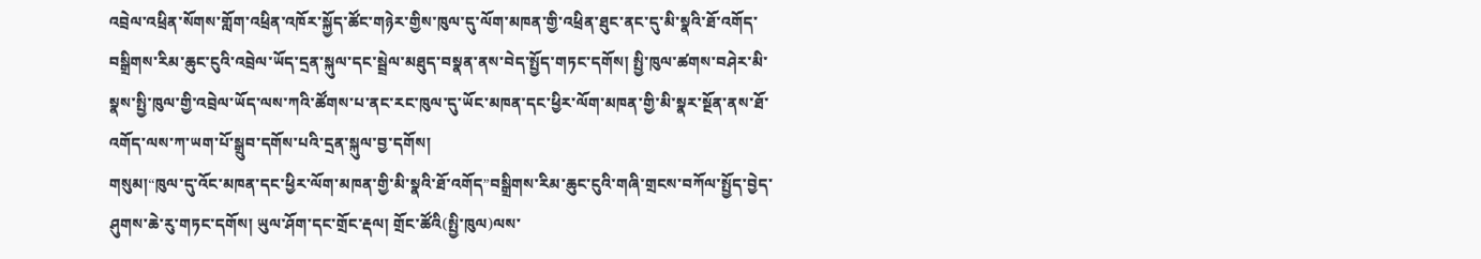འབྲེལ་འཕྲིན་སོགས་གློག་འཕྲིན་འཁོར་སྐྱོད་ཚོང་གཉེར་གྱིས་ཁུལ་དུ་ལོག་མཁན་གྱི་འཕྲིན་ཐུང་ནང་དུ་མི་སྣའི་ཐོ་འགོད་བསྒྲིགས་རིམ་ཆུང་ངུའི་འབྲེལ་ཡོད་དྲན་སྐུལ་དང་སྦྲེལ་མཐུད་བསྣན་ནས་བེད་སྤྱོད་གཏང་དགོས། སྤྱི་ཁུལ་ཚགས་བཤེར་མི་སྣས་སྤྱི་ཁུལ་གྱི་འབྲེལ་ཡོད་ལས་ཀའི་ཚོགས་པ་ནང་རང་ཁུལ་དུ་ཡོང་མཁན་དང་ཕྱིར་ལོག་མཁན་གྱི་མི་སྣར་སྔོན་ནས་ཐོ་འགོད་ལས་ཀ་ཡག་པོ་སྒྲུབ་དགོས་པའི་དྲན་སྐུལ་བྱ་དགོས།
གསུམ།“ཁུལ་དུ་འོང་མཁན་དང་ཕྱིར་ལོག་མཁན་གྱི་མི་སྣའི་ཐོ་འགོད”བསྒྲིགས་རིམ་ཆུང་ངུའི་གཞི་གྲངས་བཀོལ་སྤྱོད་བྱེད་ཤུགས་ཆེ་རུ་གཏང་དགོས། ཡུལ་ཤོག་དང་གྲོང་རྡལ། གྲོང་ཚོའི(སྤྱི་ཁུལ)ལས་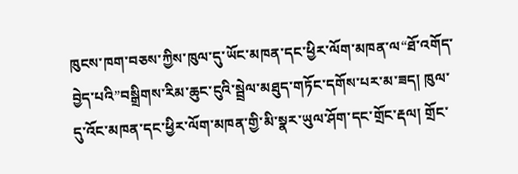ཁུངས་ཁག་བཅས་ཀྱིས་ཁུལ་དུ་ཡོང་མཁན་དང་ཕྱིར་ལོག་མཁན་ལ“ཐོ་འགོད་བྱེད་པའི”བསྒྲིགས་རིམ་ཆུང་ངུའི་སྦྲེལ་མཐུད་གཏོང་དགོས་པར་མ་ཟད། ཁུལ་དུ་འོང་མཁན་དང་ཕྱིར་ལོག་མཁན་གྱི་མི་སྣར་ཡུལ་ཤོག་དང་གྲོང་རྡལ། གྲོང་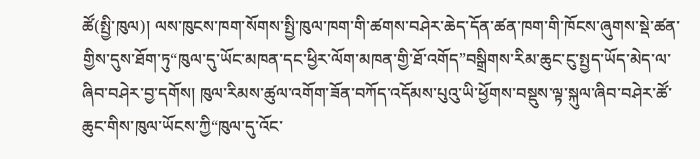ཚོ(སྤྱི་ཁུལ)། ལས་ཁུངས་ཁག་སོགས་སྤྱི་ཁུལ་ཁག་གི་ཚགས་བཤེར་ཆེད་དོན་ཚན་ཁག་གི་ཁོངས་ཞུགས་སྡེ་ཚན་གྱིས་དུས་ཐོག་ཏུ“ཁུལ་དུ་ཡོང་མཁན་དང་ཕྱིར་ལོག་མཁན་གྱི་ཐོ་འགོད”བསྒྲིགས་རིམ་ཆུང་ངུ་སྤྱད་ཡོད་མེད་ལ་ཞིབ་བཤེར་བྱ་དགོས། ཁུལ་རིམས་ཚུལ་འགོག་ཟོན་བཀོད་འདོམས་པུའུ་ཡི་ཕྱོགས་བསྡུས་ལྟ་སྐུལ་ཞིབ་བཤེར་ཚོ་ཆུང་གིས་ཁུལ་ཡོངས་ཀྱི“ཁུལ་དུ་འོང་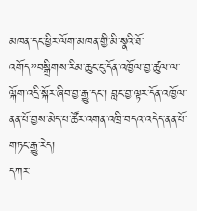མཁན་དང་ཕྱིར་ལོག་མཁན་གྱི་མི་སྣའི་ཐོ་འགོད”བསྒྲིགས་རིམ་ཆུང་ངུ་དོན་འཁྱོལ་བྱ་ཚུལ་ལ་ལྐོག་འདྲི་སྐོར་ཞིབ་བྱ་རྒྱུ་དང་། བླང་བྱ་ལྟར་དོན་འཁྱོལ་ནན་པོ་བྱས་མེད་པ་ཚོར་འགན་འཁྲི་བདའ་འདེད་ནན་པོ་གཏང་རྒྱུ་རེད།
དཀར་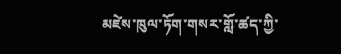མཛེས་ཁུལ་ཏོག་གསར་གློ་ཚད་ཀྱི་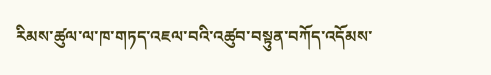རིམས་ཚུལ་ལ་ཁ་གཏད་འཇལ་བའི་འཚུབ་བསྟུན་བཀོད་འདོམས་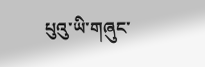པུའུ་ཡི་གཞུང་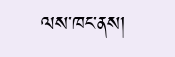ལས་ཁང་ནས།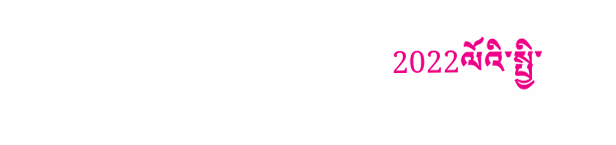2022ལོའི་སྤྱི་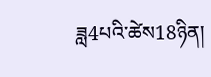ཟླ4པའི་ཚེས18ཉིན།